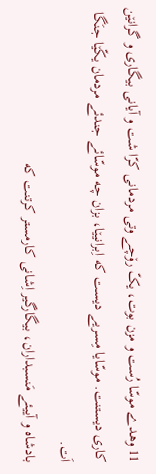11 وهدے موسّا رُست و مزن بوت، یکّ رۆچے وتی مردمانی کرّا شت و آیانی بیگاری و گرانێن کاری دیستنت. موسّایا مِسریے دیست که اِبرانیێا، بزان چه موسّائے جندئے مردمان یکّێا جنَگا اَت.
بادشاه و آییئے مَنسبداران، بیگارگیر اِشانی کارمستر کرتنت که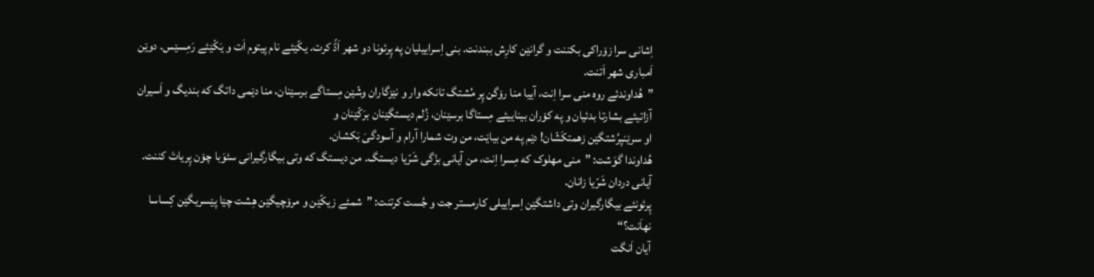اِشانی سرا زۆراکی بکننت و گرانێن کارِش ببندنت. بنی اِسراییلیان په پِرئونا دو شهر اَڈّ کرت. یکّێئے نام پیتوم اَت و یَکّێئے رَمِسێس. دوێن اَمباری شهر اَتنت.
”هُداوندئے روه منی سرا اِنت، آییا منا رۆگن پِر مُشتگ تانکه وار و نێزگاران وشّێن مِستاگے برسێنان، منا دێمی داتگ که بندیگ و اَسیران آزاتیئے بشارتا بدئیان و په کۆران بیناییئے مِستاگا برسێنان، زُلم دیستگێنان برَکّێنان و
او سرێنپرُشتگێن زهمتکَشّان! دێم په من بیاێت، من وت شمارا آرام و آسودگیَ بَکشان.
هُداوندا گوَشت: ”منی مهلوک که مِسرا اِنت، من آیانی بزّگی شَرّیا دیستگ. من دیستگ که وتی بیگارگیرانی سئوَبا چۆن پِریاتَ کننت. آیانی دردان شَرّیا زانان.
پِرئونئے بیگارگیران وتی داشتگێن اِسراییلی کارمستر جت و جُست کرتنت: ”شمئے زیکّێن و مرۆچیگێن هِشت چێا پێسریگێن کِساسا نهاَنت؟“
آیان اَنگت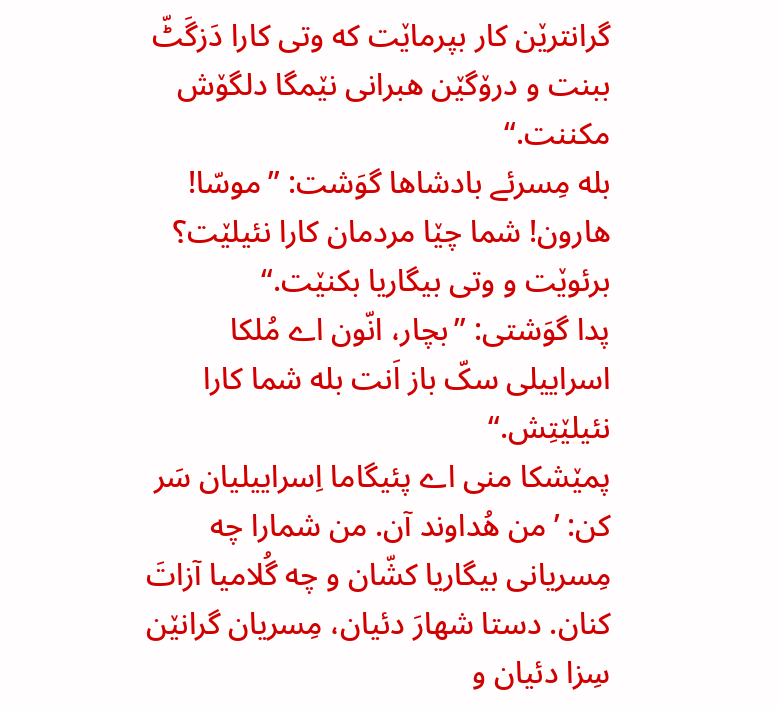گرانترێن کار بپرماێت که وتی کارا دَزگَٹّ ببنت و درۆگێن هبرانی نێمگا دلگۆش مکننت.“
بله مِسرئے بادشاها گوَشت: ”موسّا! هارون! شما چێا مردمان کارا نئیلێت؟ برئوێت و وتی بیگاریا بکنێت.“
پدا گوَشتی: ”بچار، انّون اے مُلکا اسراییلی سکّ باز اَنت بله شما کارا نئیلێتِش.“
پمێشکا منی اے پئیگاما اِسراییلیان سَر کن: ’من هُداوند آن. من شمارا چه مِسریانی بیگاریا کشّان و چه گُلامیا آزاتَ کنان. دستا شهارَ دئیان، مِسریان گرانێن سِزا دئیان و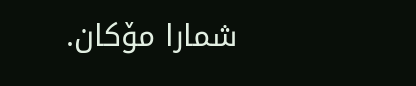شمارا مۆکان.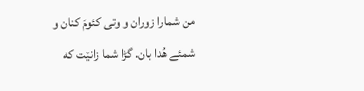من شمارا زوران و وتی کئومَ کنان و شمئے هُدا بان. گڑا شما زانێت که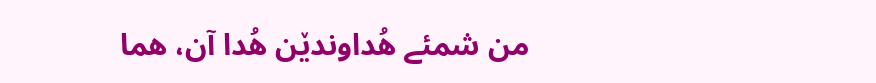من شمئے هُداوندێن هُدا آن، هما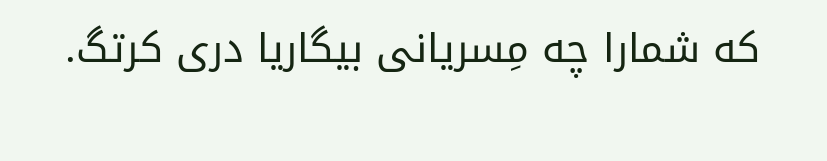که شمارا چه مِسریانی بیگاریا دری کرتگ.